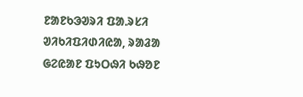ᱱᱟᱱᱠᱳᱣᱨᱤ ᱯᱟᱹᱨᱥᱤ
ᱣᱤᱠᱤᱯᱤᱰᱤᱭᱟ, ᱨᱟᱲᱟ ᱜᱮᱭᱟᱱ ᱯᱩᱛᱷᱤ ᱠᱷᱚᱱ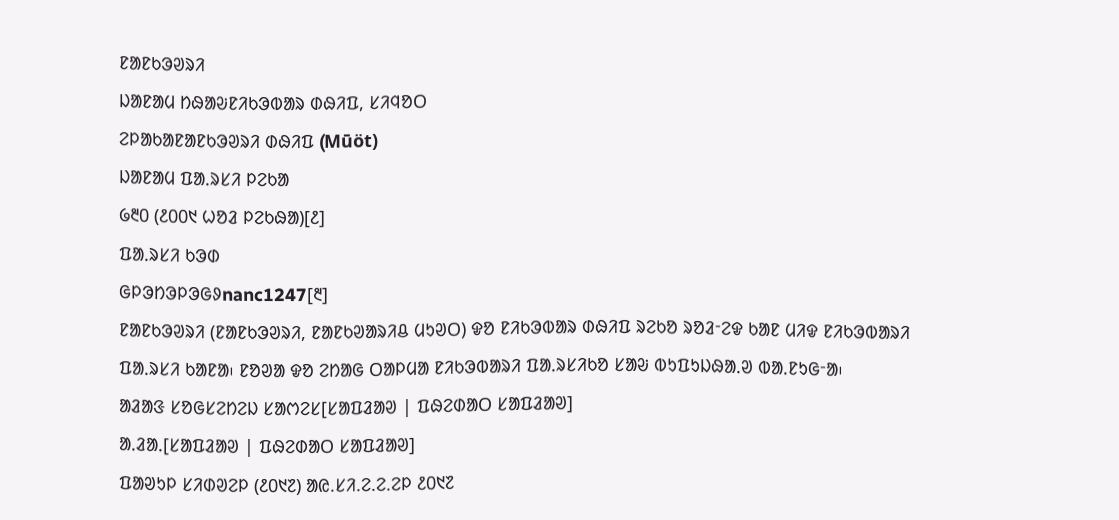ᱱᱟᱱᱠᱳᱣᱨᱤ
ᱡᱟᱱᱟᱢ ᱴᱷᱟᱶᱱᱤᱠᱳᱵᱟᱨ ᱰᱷᱤᱯ, ᱥᱤᱧᱚᱛ
ᱮᱞᱟᱠᱟᱱᱟᱱᱠᱳᱣᱨᱤ ᱰᱷᱤᱯ (Mūöt)
ᱡᱟᱱᱟᱢ ᱯᱟᱹᱨᱥᱤ ᱞᱮᱠᱟ
᱙᱓᱐ (᱒᱐᱐᱑ ᱦᱚᱲ ᱞᱮᱠᱷᱟ)[᱒]
ᱯᱟᱹᱨᱥᱤ ᱠᱳᱰ
ᱜᱞᱳᱴᱳᱞᱳᱜᱽnanc1247[᱓]
ᱱᱟᱱᱠᱳᱣᱨᱤ (ᱱᱟᱱᱠᱳᱣᱨᱤ, ᱱᱟᱱᱠᱣᱟᱨᱤᱪ ᱢᱩᱣᱛ) ᱫᱚ ᱱᱤᱠᱳᱵᱟᱨ ᱰᱷᱤᱯ ᱨᱮᱠᱚ ᱨᱚᱲᱼᱮᱫ ᱠᱟᱱ ᱢᱤᱫ ᱱᱤᱠᱳᱵᱟᱨᱤ ᱯᱟᱹᱨᱥᱤ ᱠᱟᱱᱟ᱾ ᱱᱚᱣᱟ ᱫᱚ ᱮᱴᱟᱜ ᱛᱟᱞᱢᱟ ᱱᱤᱠᱳᱵᱟᱨᱤ ᱯᱟᱹᱨᱥᱤᱠᱚ ᱥᱟᱶ ᱵᱩᱯᱩᱡᱷᱟᱹᱣ ᱵᱟᱹᱱᱩᱜᱼᱟ᱾
ᱟᱲᱟᱝ ᱥᱚᱜᱥᱮᱴᱮᱡ ᱥᱟᱬᱮᱥ[ᱥᱟᱯᱲᱟᱣ | ᱯᱷᱮᱰᱟᱛ ᱥᱟᱯᱲᱟᱣ]
ᱟᱹᱲᱟᱹ[ᱥᱟᱯᱲᱟᱣ | ᱯᱷᱮᱰᱟᱛ ᱥᱟᱯᱲᱟᱣ]
ᱯᱟᱣᱩᱞ ᱥᱤᱰᱣᱮᱞ (᱒᱐᱑᱗) ᱟᱭ.ᱥᱤ.ᱮ.ᱮ.ᱮᱞ ᱒᱐᱑᱗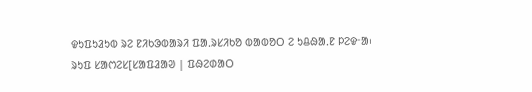ᱫᱩᱯᱩᱲᱩᱵ ᱨᱮ ᱱᱤᱠᱳᱵᱟᱨᱤ ᱯᱟᱹᱨᱥᱤᱠᱚ ᱵᱟᱵᱚᱛ ᱮ ᱩᱪᱷᱟᱹᱱ ᱞᱮᱫᱼᱟ᱾
ᱨᱩᱯ ᱥᱟᱬᱮᱥ[ᱥᱟᱯᱲᱟᱣ | ᱯᱷᱮᱰᱟᱛ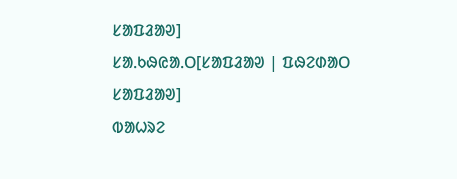ᱥᱟᱯᱲᱟᱣ]
ᱥᱟᱹᱠᱷᱭᱟᱹᱛ[ᱥᱟᱯᱲᱟᱣ | ᱯᱷᱮᱰᱟᱛ ᱥᱟᱯᱲᱟᱣ]
ᱵᱟᱦᱨᱮ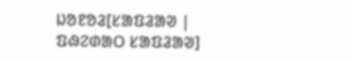ᱡᱚᱱᱚᱲ[ᱥᱟᱯᱲᱟᱣ | ᱯᱷᱮᱰᱟᱛ ᱥᱟᱯᱲᱟᱣ]